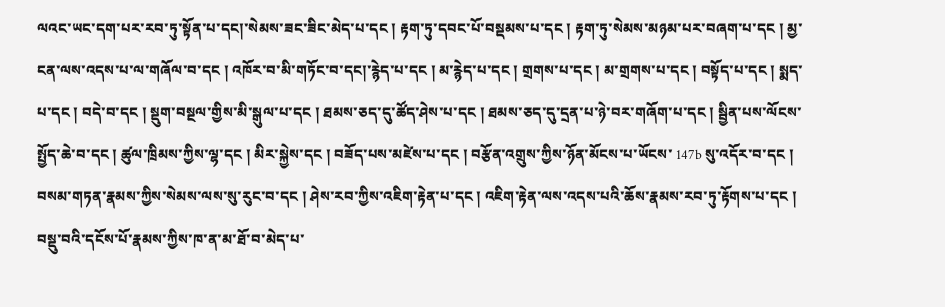ལའང་ཡང་དག་པར་རབ་ཏུ་སྟོན་པ་དང།་སེམས་ཟང་ཟིང་མེད་པ་དང ། རྟག་ཏུ་དབང་པོ་བསྡམས་པ་དང ། རྟག་ཏུ་སེམས་མཉམ་པར་བཞག་པ་དང ། མྱ་ངན་ལས་འདས་པ་ལ་གཞོལ་བ་དང ། འཁོར་བ་མི་གཏོང་བ་དང།་རྙེད་པ་དང ། མ་རྙེད་པ་དང ། གྲགས་པ་དང ། མ་གྲགས་པ་དང ། བསྟོད་པ་དང ། སྨད་པ་དང ། བདེ་བ་དང ། སྡུག་བསྔལ་གྱིས་མི་སྒུལ་པ་དང ། ཐམས་ཅད་དུ་ཚོད་ཤེས་པ་དང ། ཐམས་ཅད་དུ་དྲན་པ་ཉེ་བར་གཞོག་པ་དང ། སྦྱིན་པས་ལོངས་སྤྱོད་ཆེ་བ་དང ། ཚུལ་ཁྲིམས་ཀྱིས་ལྷ་དང ། མིར་སྐྱེས་དང ། བཟོད་པས་མཛེས་པ་དང ། བརྩོན་འགྲུས་ཀྱིས་ཉོན་མོངས་པ་ཡོངས་ 147b སུ་འདོར་བ་དང ། བསམ་གཏན་རྣམས་ཀྱིས་སེམས་ལས་སུ་རུང་བ་དང ། ཤེས་རབ་ཀྱིས་འཇིག་རྟེན་པ་དང ། འཇིག་རྟེན་ལས་འདས་པའི་ཆོས་རྣམས་རབ་ཏུ་རྟོགས་པ་དང ། བསྡུ་བའི་དངོས་པོ་རྣམས་ཀྱིས་ཁ་ན་མ་ཐོ་བ་མེད་པ་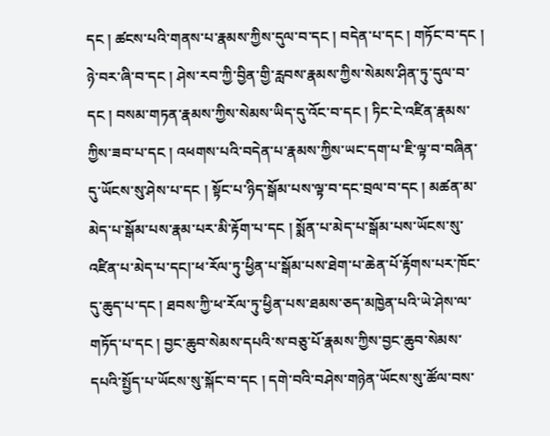དང ། ཚངས་པའི་གནས་པ་རྣམས་ཀྱིས་དུལ་བ་དང ། བདེན་པ་དང ། གཏོང་བ་དང ། ཉེ་བར་ཞི་བ་དང ། ཤེས་རབ་ཀྱི་བྱིན་གྱི་རླབས་རྣམས་ཀྱིས་སེམས་ཤིན་ཏུ་དུལ་བ་དང ། བསམ་གཏན་རྣམས་ཀྱིས་སེམས་ཡིད་དུ་འོང་བ་དང ། ཏིང་ངེ་འཛིན་རྣམས་ཀྱིས་ཟབ་པ་དང ། འཕགས་པའི་བདེན་པ་རྣམས་ཀྱིས་ཡང་དག་པ་ཇི་ལྟ་བ་བཞིན་དུ་ཡོངས་སུ་ཤེས་པ་དང ། སྟོང་པ་ཉིད་སྒོམ་པས་ལྟ་བ་དང་བྲལ་བ་དང ། མཚན་མ་མེད་པ་སྒོམ་པས་རྣམ་པར་མི་རྟོག་པ་དང ། སྨོན་པ་མེད་པ་སྒོམ་པས་ཡོངས་སུ་འཛིན་པ་མེད་པ་དང།་ཕ་རོལ་ཏུ་ཕྱིན་པ་སྒོམ་པས་ཐེག་པ་ཆེན་པོ་རྟོགས་པར་ཁོང་དུ་ཆུད་པ་དང ། ཐབས་ཀྱི་ཕ་རོལ་ཏུ་ཕྱིན་པས་ཐམས་ཅད་མཁྱེན་པའི་ཡེ་ཤེས་ལ་གཏོད་པ་དང ། བྱང་ཆུབ་སེམས་དཔའི་ས་བཅུ་པོ་རྣམས་ཀྱིས་བྱང་ཆུབ་སེམས་དཔའི་སྤྱོད་པ་ཡོངས་སུ་སྐོང་བ་དང ། དགེ་བའི་བཤེས་གཉེན་ཡོངས་སུ་ཚོལ་བས་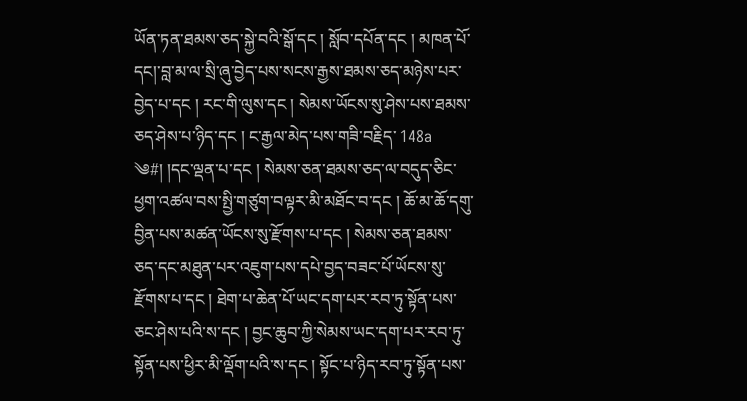ཡོན་ཏན་ཐམས་ཅད་སྐྱེ་བའི་སྒོ་དང ། སློབ་དཔོན་དང ། མཁན་པོ་དང།་བླ་མ་ལ་སྲི་ཞུ་བྱེད་པས་སངས་རྒྱས་ཐམས་ཅད་མཉེས་པར་བྱེད་པ་དང ། རང་གི་ལུས་དང ། སེམས་ཡོངས་སུ་ཤེས་པས་ཐམས་ཅད་ཤེས་པ་ཉིད་དང ། ང་རྒྱལ་མེད་པས་གཟི་བརྗིད་ 148a ༄#། །དང་ལྡན་པ་དང ། སེམས་ཅན་ཐམས་ཅད་ལ་བདུད་ཅིང་ཕྱག་འཚལ་བས་སྤྱི་གཙུག་བལྟར་མི་མཐོང་བ་དང ། ཆོ་མ་ཆོ་དགུ་བྱིན་པས་མཚན་ཡོངས་སུ་རྫོགས་པ་དང ། སེམས་ཅན་ཐམས་ཅད་དང་མཐུན་པར་འཇུག་པས་དཔེ་བྱད་བཟང་པོ་ཡོངས་སུ་རྫོགས་པ་དང ། ཐེག་པ་ཆེན་པོ་ཡང་དག་པར་རབ་ཏུ་སྟོན་པས་ཅང་ཤེས་པའི་ས་དང ། བྱང་ཆུབ་ཀྱི་སེམས་ཡང་དག་པར་རབ་ཏུ་སྟོན་པས་ཕྱིར་མི་ལྡོག་པའི་ས་དང ། སྟོང་པ་ཉིད་རབ་ཏུ་སྟོན་པས་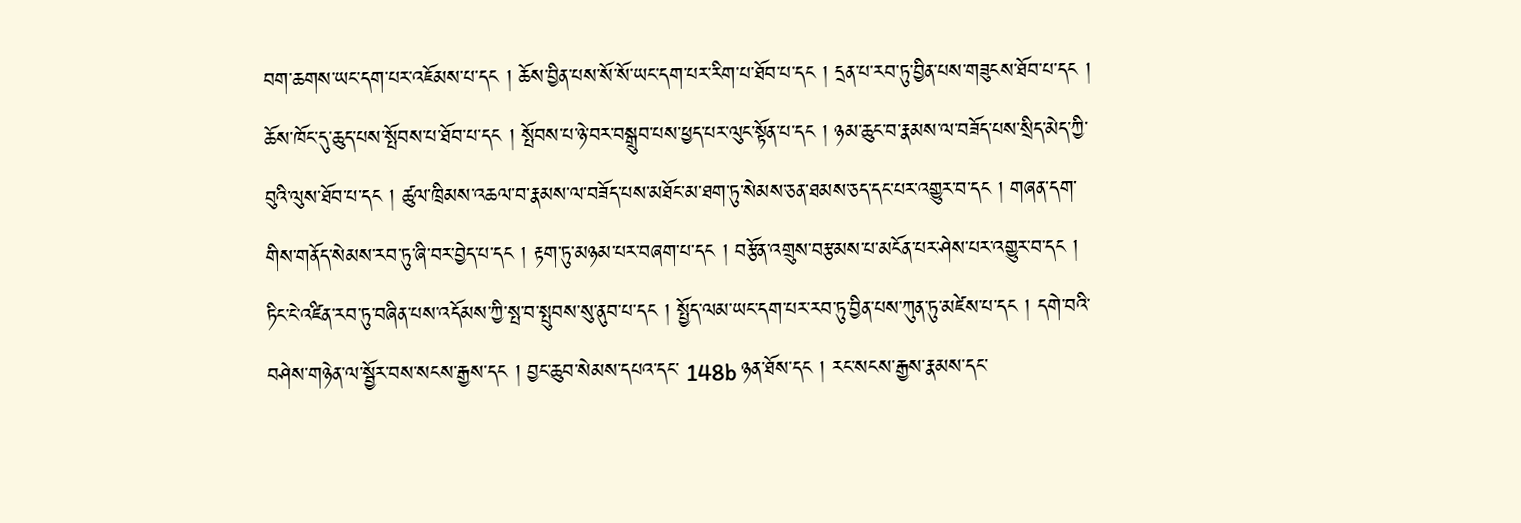བག་ཆགས་ཡང་དག་པར་འཇོམས་པ་དང ། ཆོས་བྱིན་པས་སོ་སོ་ཡང་དག་པར་རིག་པ་ཐོབ་པ་དང ། དྲན་པ་རབ་ཏུ་བྱིན་པས་གཟུངས་ཐོབ་པ་དང ། ཆོས་ཁོང་དུ་ཆུད་པས་སྤོབས་པ་ཐོབ་པ་དང ། སྤོབས་པ་ཉེ་བར་བསྒྲུབ་པས་ཕྱད་པར་ལུང་སྟོན་པ་དང ། ཉམ་ཆུང་བ་རྣམས་ལ་བཟོད་པས་སྲིད་མེད་ཀྱི་བུའི་ལུས་ཐོབ་པ་དང ། ཚུལ་ཁྲིམས་འཆལ་བ་རྣམས་ལ་བཟོད་པས་མཐོང་མ་ཐག་ཏུ་སེམས་ཅན་ཐམས་ཅད་དང་པར་འགྱུར་བ་དང ། གཞན་དག་གིས་གནོད་སེམས་རབ་ཏུ་ཞི་བར་བྱེད་པ་དང ། རྟག་ཏུ་མཉམ་པར་བཞག་པ་དང ། བརྩོན་འགྲུས་བརྩམས་པ་མངོན་པར་ཤེས་པར་འགྱུར་བ་དང ། ཏིང་ངེ་འཛིན་རབ་ཏུ་བཞིན་པས་འདོམས་ཀྱི་སྤ་བ་སྤུབས་སུ་ནུབ་པ་དང ། སྤྱོད་ལམ་ཡང་དག་པར་རབ་ཏུ་བྱིན་པས་ཀུན་ཏུ་མཛེས་པ་དང ། དགེ་བའི་བཤེས་གཉེན་ལ་སྦྱོར་བས་སངས་རྒྱས་དང ། བྱང་ཆུབ་སེམས་དཔའ་དང་ 148b ཉན་ཐོས་དང ། རང་སངས་རྒྱས་རྣམས་དང་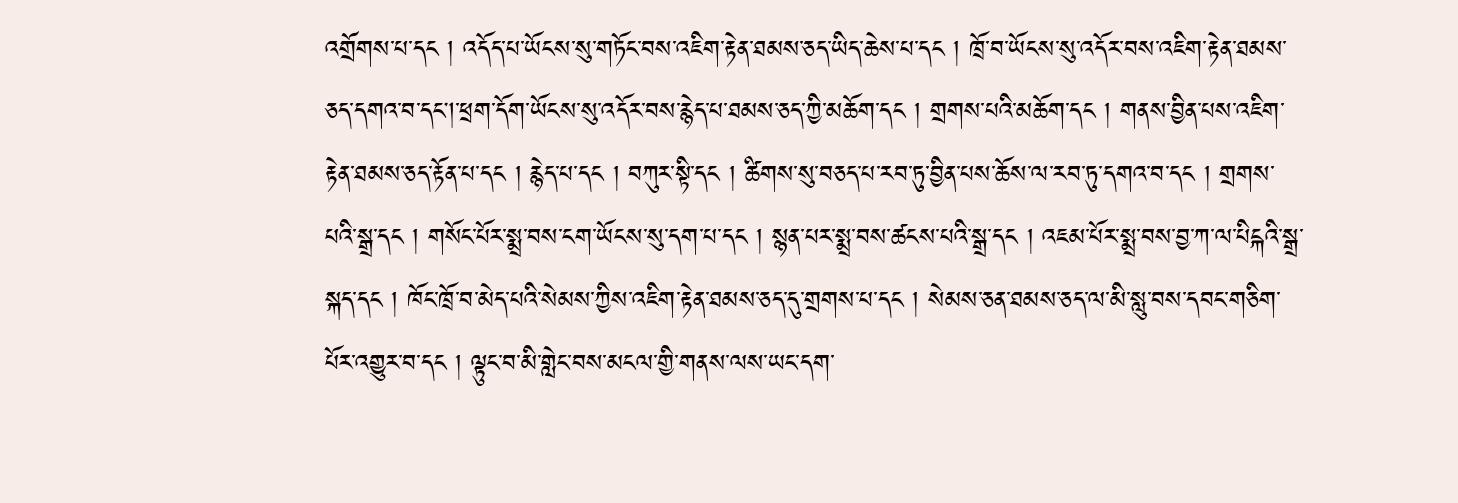འགྲོགས་པ་དང ། འདོད་པ་ཡོངས་སུ་གཏོང་བས་འཇིག་རྟེན་ཐམས་ཅད་ཡིད་ཆེས་པ་དང ། ཁྲོ་བ་ཡོངས་སུ་འདོར་བས་འཇིག་རྟེན་ཐམས་ཅད་དགའ་བ་དང།་ཕྲག་དོག་ཡོངས་སུ་འདོར་བས་རྙེད་པ་ཐམས་ཅད་ཀྱི་མཆོག་དང ། གྲགས་པའི་མཆོག་དང ། གནས་བྱིན་པས་འཇིག་རྟེན་ཐམས་ཅད་རྟོན་པ་དང ། རྙེད་པ་དང ། བཀུར་སྟི་དང ། ཚིགས་སུ་བཅད་པ་རབ་ཏུ་བྱིན་པས་ཆོས་ལ་རབ་ཏུ་དགའ་བ་དང ། གྲགས་པའི་སྒྲ་དང ། གསོང་པོར་སྨྲ་བས་ངག་ཡོངས་སུ་དག་པ་དང ། སྙན་པར་སྨྲ་བས་ཚངས་པའི་སྒྲ་དང ། འཇམ་པོར་སྨྲ་བས་བྱ་ཀ་ལ་པིངྐའི་སྒྲ་སྐད་དང ། ཁོང་ཁྲོ་བ་མེད་པའི་སེམས་ཀྱིས་འཇིག་རྟེན་ཐམས་ཅད་དུ་གྲགས་པ་དང ། སེམས་ཅན་ཐམས་ཅད་ལ་མི་སླུ་བས་དབང་གཅིག་པོར་འགྱུར་བ་དང ། ལྟུང་བ་མི་གླེང་བས་མངལ་གྱི་གནས་ལས་ཡང་དག་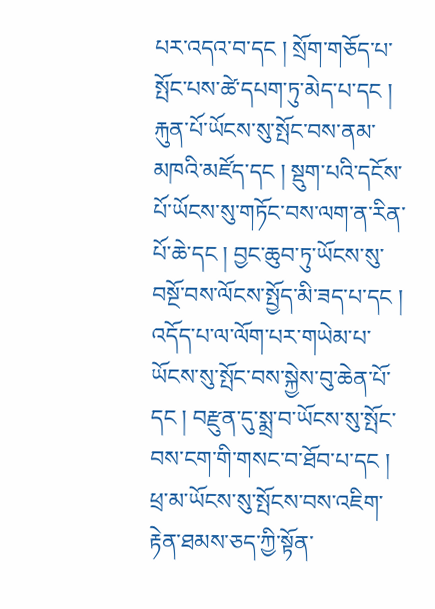པར་འདའ་བ་དང ། སྲོག་གཅོད་པ་སྤོང་པས་ཚེ་དཔག་ཏུ་མེད་པ་དང ། རྐུན་པོ་ཡོངས་སུ་སྤོང་བས་ནམ་མཁའི་མཛོད་དང ། སྡུག་པའི་དངོས་པོ་ཡོངས་སུ་གཏོང་བས་ལག་ན་རིན་པོ་ཆེ་དང ། བྱང་ཆུབ་ཏུ་ཡོངས་སུ་བསྔོ་བས་ལོངས་སྤྱོད་མི་ཟད་པ་དང ། འདོད་པ་ལ་ལོག་པར་གཡེམ་པ་ཡོངས་སུ་སྤོང་བས་སྐྱེས་བུ་ཆེན་པོ་དང ། བརྫུན་དུ་སྨྲ་བ་ཡོངས་སུ་སྤོང་བས་ངག་གི་གསང་བ་ཐོབ་པ་དང ། ཕྲ་མ་ཡོངས་སུ་སྤོངས་བས་འཇིག་རྟེན་ཐམས་ཅད་ཀྱི་སྟོན་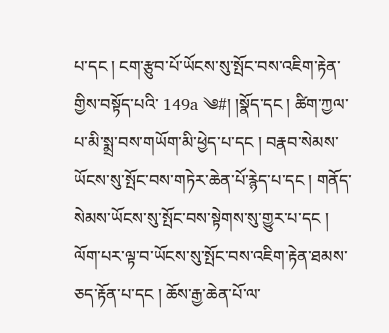པ་དང ། ངག་རྩུབ་པོ་ཡོངས་སུ་སྤོང་བས་འཇིག་རྟེན་གྱིས་བསྟོད་པའི་ 149a ༄#། །སྣོད་དང ། ཚིག་ཀྱལ་པ་མི་སྨྲ་བས་གཡོག་མི་ཕྱེད་པ་དང ། བརྣབ་སེམས་ཡོངས་སུ་སྤོང་བས་གཏེར་ཆེན་པོ་རྙེད་པ་དང ། གནོད་སེམས་ཡོངས་སུ་སྤོང་བས་སྟེགས་སུ་གྱུར་པ་དང ། ལོག་པར་ལྟ་བ་ཡོངས་སུ་སྤོང་བས་འཇིག་རྟེན་ཐམས་ཅད་རྟོན་པ་དང ། ཆོས་རྒྱ་ཆེན་པོ་ལ་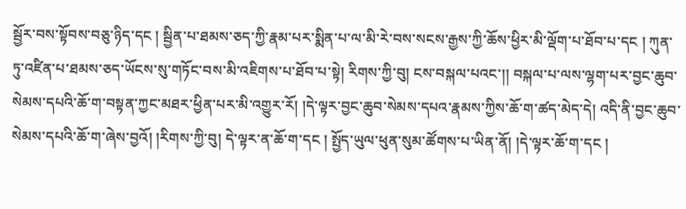སྦྱོར་བས་སྟོབས་བཅུ་ཉིད་དང ། སྦྱིན་པ་ཐམས་ཅད་ཀྱི་རྣམ་པར་སྨིན་པ་ལ་མི་རེ་བས་སངས་རྒྱས་ཀྱི་ཆོས་ཕྱིར་མི་ལྡོག་པ་ཐོབ་པ་དང ། ཀུན་ཏུ་འཛིན་པ་ཐམས་ཅད་ཡོངས་སུ་གཏོང་བས་མི་འཇིགས་པ་ཐོབ་པ་སྟེ། རིགས་ཀྱི་བུ། ངས་བསྐལ་པའང་།། བསྐལ་པ་ལས་ལྷག་པར་བྱང་ཆུབ་སེམས་དཔའི་ཆོ་ག་བསྟན་ཀྱང་མཐར་ཕྱིན་པར་མི་འགྱུར་རོ། །དེ་ལྟར་བྱང་ཆུབ་སེམས་དཔའ་རྣམས་ཀྱིས་ཆོ་ག་ཚད་མེད་དེ། འདི་ནི་བྱང་ཆུབ་སེམས་དཔའི་ཆོ་ག་ཞེས་བྱའོ། །རིགས་ཀྱི་བུ། དེ་ལྟར་ན་ཆོ་ག་དང ། སྤྱོད་ཡུལ་ཕུན་སུམ་ཚོགས་པ་ཡིན་ནོ། །དེ་ལྟར་ཆོ་ག་དང །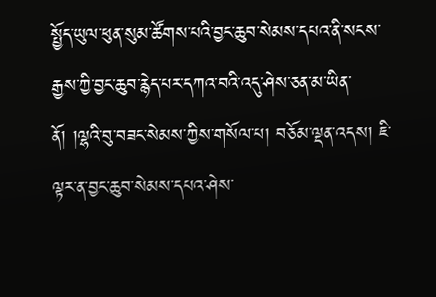སྤྱོད་ཡུལ་ཕུན་སུམ་ཚོགས་པའི་བྱང་ཆུབ་སེམས་དཔའ་ནི་སངས་རྒྱས་ཀྱི་བྱང་ཆུབ་རྙེད་པར་དཀའ་བའི་འདུ་ཤེས་ཅན་མ་ཡིན་ནོ། །ལྷའི་བུ་བཟང་སེམས་ཀྱིས་གསོལ་པ། བཅོམ་ལྡན་འདས། ཇི་ལྟར་ན་བྱང་ཆུབ་སེམས་དཔའ་ཤེས་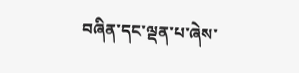བཞིན་དང་ལྡན་པ་ཞེས་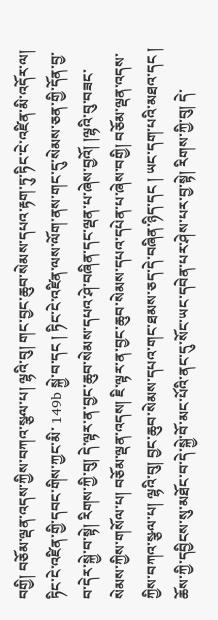བགྱི། བཅོམ་ལྡན་འདས་ཀྱིས་བཀའ་སྩལ་པ། ལྷའི་བུ། གང་བྱང་ཆུབ་སེམས་དཔའ་རྟག་ཏུ་ཏིང་ངེ་འཛིན་མི་འདོར་ལ། ཏིང་ངེ་འཛིན་གྱི་དབང་གིས་ཀྱང་མི་ 149b སྐྱེ་བ་དང ། ཏིང་ངེ་འཛིན་ལས་ལོག་ནས་གང་དུ་སེམས་ཅན་གྱི་དོན་བྱ་བ་དེར་སྐྱེ་བ་སྟེ། རིགས་ཀྱི་བུ། དེ་ལྟར་ན་བྱང་ཆུབ་སེམས་དཔའ་ཤེ་བཞིན་དང་ལྡན་པ་ཞེས་བྱའོ། །ལྷའི་བུ་བཟང་སེམས་ཀྱིས་གསོལ་པ། བཅོམ་ལྡན་འདས། ཇི་ལྟར་ན་བྱང་ཆུབ་སེམས་དཔའ་དཔེན་པ་ཞེས་བགྱི། བཅོམ་ལྡན་འདས་ཀྱིས་བཀའ་སྩལ་པ། ལྷའི་བུ། བྱང་ཆུབ་སེམས་དཔའ་གང་ཐམས་ཅད་དེ་བཞིན་ཉིད་དང ། ཡང་དག་པའི་མཐའ་དང ། ཆོས་ཀྱི་དབྱིངས་སུ་མཐོང་བ་དེ་སྐྱེ་བོ་མང་པོའི་ནང་དུ་སོང་ཡང་དབེན་པར་ཤེས་པར་བྱ་སྟེ། རིགས་ཀྱི་བུ། དེ་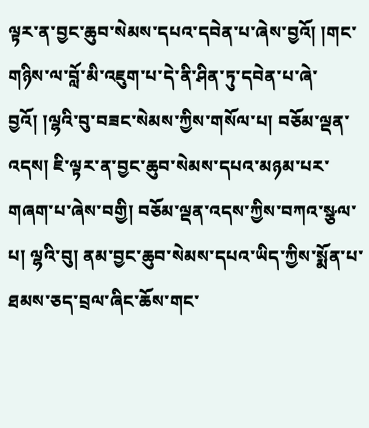ལྟར་ན་བྱང་ཆུབ་སེམས་དཔའ་དབེན་པ་ཞེས་བྱའོ། །གང་གཉིས་ལ་བློ་མི་འཇུག་པ་དེ་ནི་ཤིན་ཏུ་དབེན་པ་ཞེ་བྱའོ། །ལྷའི་བུ་བཟང་སེམས་ཀྱིས་གསོལ་པ། བཅོམ་ལྡན་འདས། ཇི་ལྟར་ན་བྱང་ཆུབ་སེམས་དཔའ་མཉམ་པར་གཞག་པ་ཞེས་བགྱི། བཅོམ་ལྡན་འདས་ཀྱིས་བཀའ་སྩལ་པ། ལྷའི་བུ། ནམ་བྱང་ཆུབ་སེམས་དཔའ་ཡིད་ཀྱིས་སྨོན་པ་ཐམས་ཅད་བྲལ་ཞིང་ཆོས་གང་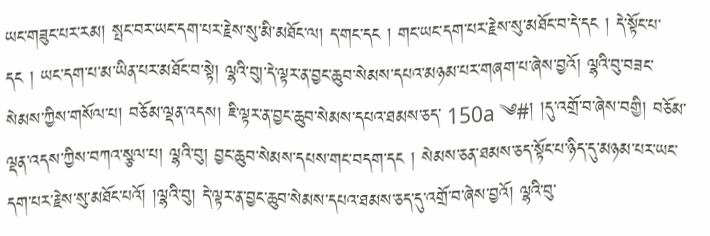ཡང་གཟུང་པར་རམ། སྤང་བར་ཡང་དག་པར་རྗེས་སུ་མི་མཐོང་ལ། ད་གང་དང ། གང་ཡང་དག་པར་རྗེས་སུ་མཐོང་བ་དེ་དང ། དེ་སྟོང་པ་དང ། ཡང་དག་པ་མ་ཡིན་པར་མཐོང་བ་སྟེ། ལྷའི་བུ།་དེ་ལྟར་ན་བྱང་ཆུབ་སེམས་དཔའ་མཉམ་པར་གཞག་པ་ཞེས་བྱའོ། ལྷའི་བུ་བཟང་སེམས་ཀྱིས་གསོལ་པ། བཅོམ་ལྡན་འདས། ཇི་ལྟར་ན་བྱང་ཆུབ་སེམས་དཔའ་ཐམས་ཅད་ 150a ༄#། །དུ་འགྲོ་བ་ཞེས་བགྱི། བཅོམ་ལྡན་འདས་ཀྱིས་བཀའ་སྩལ་པ། ལྷའི་བུ། བྱང་ཆུབ་སེམས་དཔས་གང་བདག་དང ། སེམས་ཅན་ཐམས་ཅད་སྟོང་པ་ཉིད་དུ་མཉམ་པར་ཡང་དག་པར་རྗེས་སུ་མཐོང་པའོ། །ལྷའི་བུ། དེ་ལྟར་ན་བྱང་ཆུབ་སེམས་དཔའ་ཐམས་ཅད་དུ་འགྲོ་བ་ཞེས་བྱའོ། ལྷའི་བུ་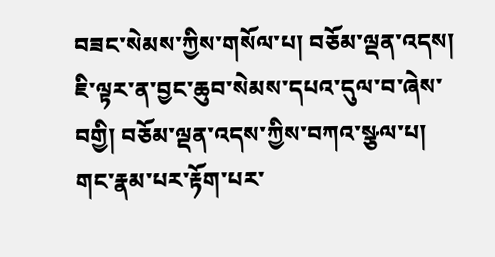བཟང་སེམས་ཀྱིས་གསོལ་པ། བཅོམ་ལྡན་འདས། ཇི་ལྟར་ན་བྱང་ཆུབ་སེམས་དཔའ་དུལ་བ་ཞེས་བགྱི། བཅོམ་ལྡན་འདས་ཀྱིས་བཀའ་སྩལ་པ། གང་རྣམ་པར་རྟོག་པར་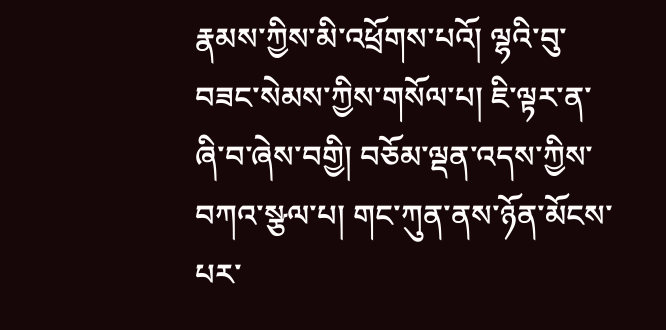རྣམས་ཀྱིས་མི་འཕྲོགས་པའོ། ལྷའི་བུ་བཟང་སེམས་ཀྱིས་གསོལ་པ། ཇི་ལྟར་ན་ཞི་བ་ཞེས་བགྱི། བཅོམ་ལྡན་འདས་ཀྱིས་བཀའ་སྩལ་པ། གང་ཀུན་ནས་ཉོན་མོངས་པར་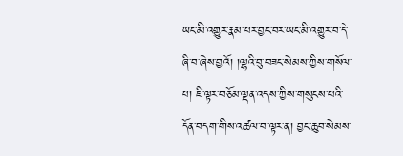ཡང་མི་འགྱུར་རྣམ་པར་བྱང་བར་ཡང་མི་འགྱུར་བ་དེ་ཞི་བ་ཞེས་བྱའོ། །ལྷའི་བུ་བཟང་སེམས་ཀྱིས་གསོལ་པ། ཇི་ལྟར་བཅོམ་ལྡན་འདས་ཀྱིས་གསུངས་པའི་དོན་བདག་གིས་འཚལ་བ་ལྟར་ན། བྱང་ཆུབ་སེམས་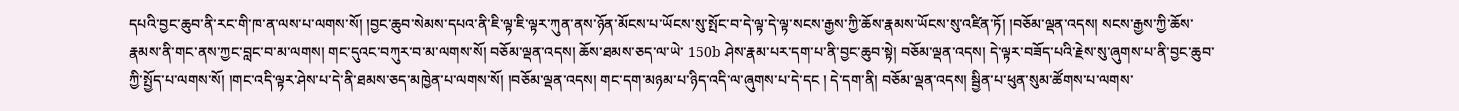དཔའི་བྱང་ཆུབ་ནི་རང་གི་ཁ་ན་ལས་པ་ལགས་སོ། །བྱང་ཆུབ་སེམས་དཔའ་ནི་ཇི་ལྟ་ཇི་ལྟར་ཀུན་ནས་ཉོན་མོངས་པ་ཡོངས་སུ་སྤོང་བ་དེ་ལྟ་དེ་ལྟ་སངས་རྒྱས་ཀྱི་ཆོས་རྣམས་ཡོངས་སུ་འཛིན་ཏོ། །བཅོམ་ལྡན་འདས། སངས་རྒྱས་ཀྱི་ཆོས་རྣམས་ནི་གང་ནས་ཀྱང་བླང་བ་མ་ལགས། གང་དུའང་བཀུར་བ་མ་ལགས་སོ། བཅོམ་ལྡན་འདས། ཆོས་ཐམས་ཅད་ལ་ཡེ་ 150b ཤེས་རྣམ་པར་དག་པ་ནི་བྱང་ཆུབ་སྟེ། བཅོམ་ལྡན་འདས། དེ་ལྟར་བཟོད་པའི་རྗེས་སུ་ཞུགས་པ་ནི་བྱང་ཆུབ་ཀྱི་སྤྱོད་པ་ལགས་སོ། །གང་འདི་ལྟར་ཤེས་པ་དེ་ནི་ཐམས་ཅད་མཁྱེན་པ་ལགས་སོ། །བཅོམ་ལྡན་འདས། གང་དག་མཉམ་པ་ཉིད་འདི་ལ་ཞུགས་པ་དེ་དང ། དེ་དག་ནི། བཅོམ་ལྡན་འདས། སྦྱིན་པ་ཕུན་སུམ་ཚོགས་པ་ལགས་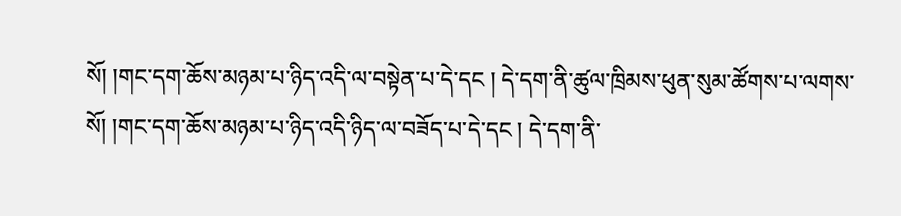སོ། །གང་དག་ཆོས་མཉམ་པ་ཉིད་འདི་ལ་བསྟེན་པ་དེ་དང ། དེ་དག་ནི་ཚུལ་ཁྲིམས་ཕུན་སུམ་ཚོགས་པ་ལགས་སོ། །གང་དག་ཆོས་མཉམ་པ་ཉིད་འདི་ཉིད་ལ་བཟོད་པ་དེ་དང ། དེ་དག་ནི་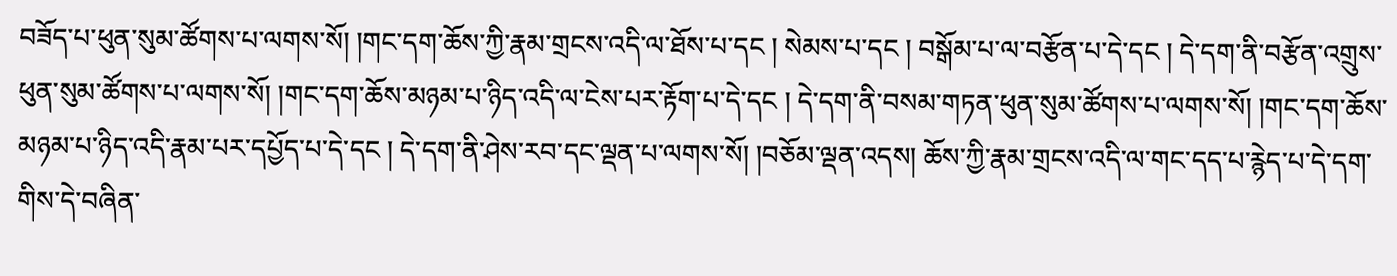བཟོད་པ་ཕུན་སུམ་ཚོགས་པ་ལགས་སོ། །གང་དག་ཆོས་ཀྱི་རྣམ་གྲངས་འདི་ལ་ཐོས་པ་དང ། སེམས་པ་དང ། བསྒོམ་པ་ལ་བརྩོན་པ་དེ་དང ། དེ་དག་ནི་བརྩོན་འགྲུས་ཕུན་སུམ་ཚོགས་པ་ལགས་སོ། །གང་དག་ཆོས་མཉམ་པ་ཉིད་འདི་ལ་ངེས་པར་རྟོག་པ་དེ་དང ། དེ་དག་ནི་བསམ་གཏན་ཕུན་སུམ་ཚོགས་པ་ལགས་སོ། །གང་དག་ཆོས་མཉམ་པ་ཉིད་འདི་རྣམ་པར་དཔྱོད་པ་དེ་དང ། དེ་དག་ནི་ཤེས་རབ་དང་ལྡན་པ་ལགས་སོ། །བཅོམ་ལྡན་འདས། ཆོས་ཀྱི་རྣམ་གྲངས་འདི་ལ་གང་དད་པ་རྙེད་པ་དེ་དག་གིས་དེ་བཞིན་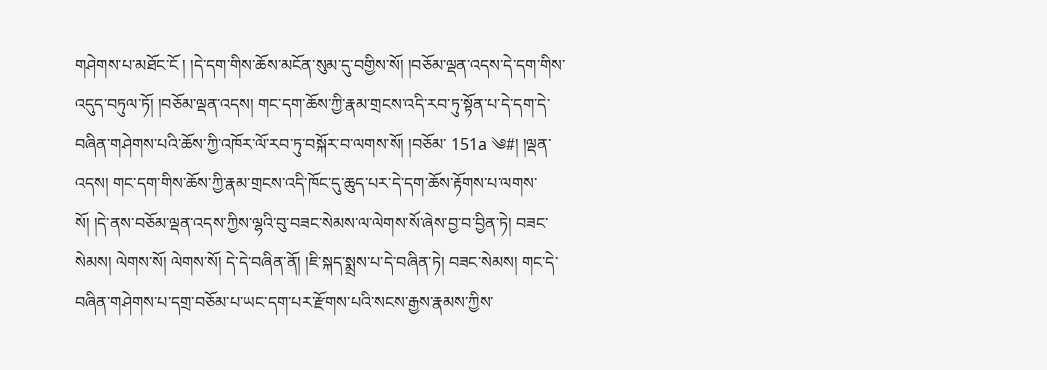གཤེགས་པ་མཐོང་ངོ ། །དེ་དག་གིས་ཆོས་མངོན་སུམ་དུ་བགྱིས་སོ། །བཅོམ་ལྡན་འདས་དེ་དག་གིས་འདུད་བཏུལ་ཏོ། །བཅོམ་ལྡན་འདས། གང་དག་ཆོས་ཀྱི་རྣམ་གྲངས་འདི་རབ་ཏུ་སྟོན་པ་དེ་དག་དེ་བཞིན་གཤེགས་པའི་ཆོས་ཀྱི་འཁོར་ལོ་རབ་ཏུ་བསྐོར་བ་ལགས་སོ། །བཅོམ་ 151a ༄#། །ལྡན་འདས། གང་དག་གིས་ཆོས་ཀྱི་རྣམ་གྲངས་འདི་ཁོང་དུ་ཆུད་པར་དེ་དག་ཆོས་རྟོགས་པ་ལགས་སོ། །དེ་ནས་བཅོམ་ལྡན་འདས་ཀྱིས་ལྷའི་བུ་བཟང་སེམས་ལ་ལེགས་སོ་ཞེས་བྱ་བ་བྱིན་ཏེ། བཟང་སེམས། ལེགས་སོ། ལེགས་སོ། དེ་དེ་བཞིན་ནོ། །ཇི་སྐད་སྨྲས་པ་དེ་བཞིན་ཏེ། བཟང་སེམས། གང་དེ་བཞིན་གཤེགས་པ་དགྲ་བཅོམ་པ་ཡང་དག་པར་རྫོགས་པའི་སངས་རྒྱས་རྣམས་ཀྱིས་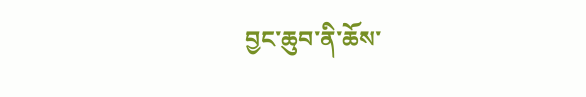བྱང་ཆུབ་ནི་ཆོས་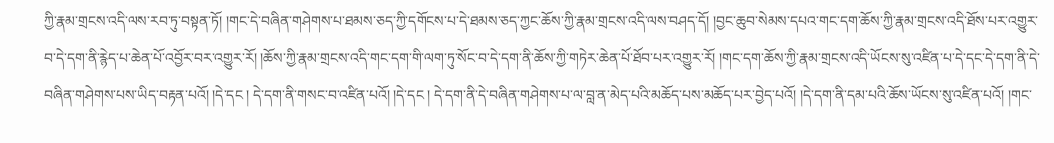ཀྱི་རྣམ་གྲངས་འདི་ལས་རབ་ཏུ་བསྟན་ཏོ། །གང་དེ་བཞིན་གཤེགས་པ་ཐམས་ཅད་ཀྱི་དགོངས་པ་དེ་ཐམས་ཅད་ཀྱང་ཆོས་ཀྱི་རྣམ་གྲངས་འདི་ལས་བཤད་དོ། །བྱང་ཆུབ་སེམས་དཔའ་གང་དག་ཆོས་ཀྱི་རྣམ་གྲངས་འདི་ཐོས་པར་འགྱུར་བ་དེ་དག་ནི་རྙེད་པ་ཆེན་པོ་འབྱོར་བར་འགྱུར་རོ། །ཆོས་ཀྱི་རྣམ་གྲངས་འདི་གང་དག་གི་ལག་ཏུ་སོང་བ་དེ་དག་ནི་ཆོས་ཀྱི་གཏེར་ཆེན་པོ་ཐོབ་པར་འགྱུར་རོ། །གང་དག་ཆོས་ཀྱི་རྣམ་གྲངས་འདི་ཡོངས་སུ་འཛིན་པ་དེ་དང་དེ་དག་ནི་དེ་བཞིན་གཤེགས་པས་ཡིད་བརྟན་པའོ། །དེ་དང ། དེ་དག་ནི་གསང་བ་འཛིན་པའོ། །དེ་དང ། དེ་དག་ནི་དེ་བཞིན་གཤེགས་པ་ལ་བླ་ན་མེད་པའི་མཆོད་པས་མཆོད་པར་བྱེད་པའོ། །དེ་དག་ནི་དམ་པའི་ཆོས་ཡོངས་སུ་འཛིན་པའོ། །གང་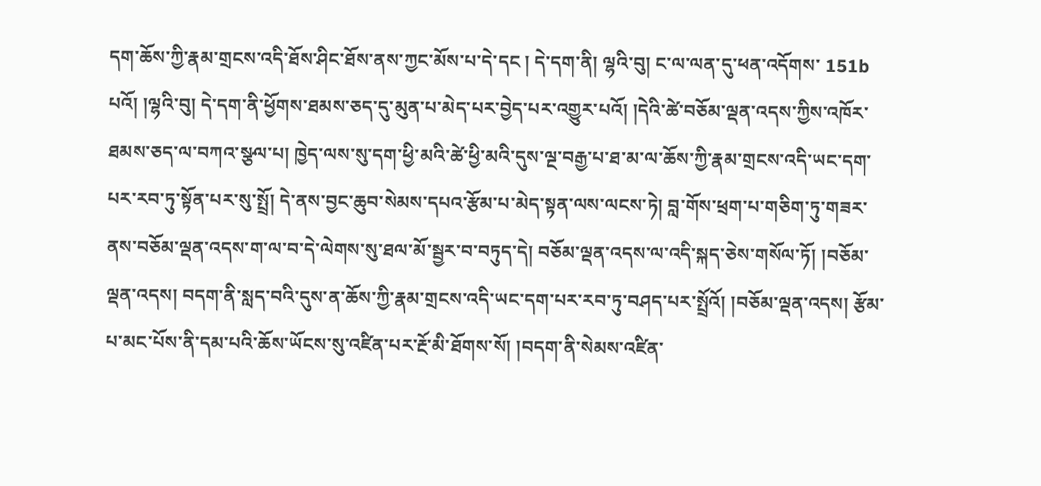དག་ཆོས་ཀྱི་རྣམ་གྲངས་འདི་ཐོས་ཤིང་ཐོས་ནས་ཀྱང་མོས་པ་དེ་དང ། དེ་དག་ནི། ལྷའི་བུ། ང་ལ་ལན་དུ་ཕན་འདོགས་ 151b པའོ། །ལྷའི་བུ། དེ་དག་ནི་ཕྱོགས་ཐམས་ཅད་དུ་མུན་པ་མེད་པར་བྱེད་པར་འགྱུར་པའོ། །དེའི་ཚེ་བཅོམ་ལྡན་འདས་ཀྱིས་འཁོར་ཐམས་ཅད་ལ་བཀའ་སྩལ་པ། ཁྱེད་ལས་སུ་དག་ཕྱི་མའི་ཚེ་ཕྱི་མའི་དུས་ལྔ་བརྒྱ་པ་ཐ་མ་ལ་ཆོས་ཀྱི་རྣམ་གྲངས་འདི་ཡང་དག་པར་རབ་ཏུ་སྟོན་པར་སུ་སྤྲོ། དེ་ནས་བྱང་ཆུབ་སེམས་དཔའ་རྩོམ་པ་མེད་སྟན་ལས་ལངས་ཏེ། བླ་གོས་ཕྲག་པ་གཅིག་ཏུ་གཟར་ནས་བཅོམ་ལྡན་འདས་ག་ལ་བ་དེ་ལེགས་སུ་ཐལ་མོ་སྦྱར་བ་བཏུད་དེ། བཅོམ་ལྡན་འདས་ལ་འདི་སྐད་ཅེས་གསོལ་ཏོ། །བཅོམ་ལྡན་འདས། བདག་ནི་སླད་བའི་དུས་ན་ཆོས་ཀྱི་རྣམ་གྲངས་འདི་ཡང་དག་པར་རབ་ཏུ་བཤད་པར་སྤྲོའོ། །བཅོམ་ལྡན་འདས། རྩོམ་པ་མང་པོས་ནི་དམ་པའི་ཆོས་ཡོངས་སུ་འཛིན་པར་རྔོ་མི་ཐོགས་སོ། །བདག་ནི་སེམས་འཛིན་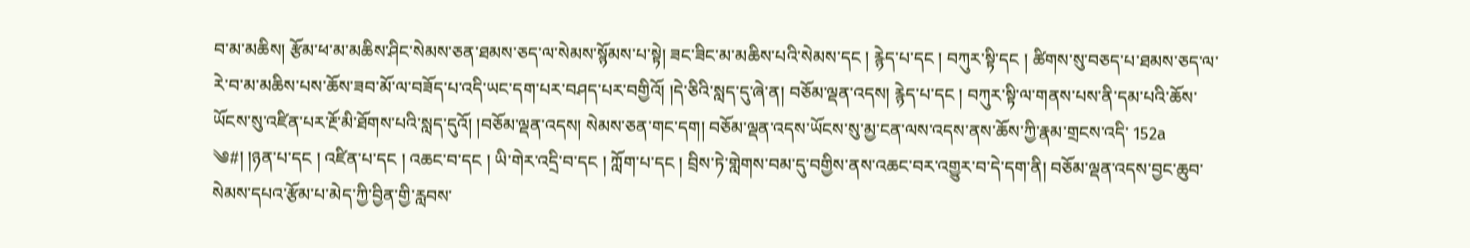བ་མ་མཆིས། རྩོམ་ཕ་མ་མཆིས་ཤིང་སེམས་ཅན་ཐམས་ཅད་ལ་སེམས་སྙོམས་པ་སྟེ། ཟང་ཟིང་མ་མཆིས་པའི་སེམས་དང ། རྙེད་པ་དང ། བཀུར་སྟི་དང ། ཚིགས་སུ་བཅད་པ་ཐམས་ཅད་ལ་རེ་བ་མ་མཆིས་པས་ཆོས་ཟབ་མོ་ལ་བཟོད་པ་འདི་ཡང་དག་པར་བཤད་པར་བགྱིའོ། །དེ་ཅིའི་སླད་དུ་ཞེ་ན། བཅོམ་ལྡན་འདས། རྙེད་པ་དང ། བཀུར་སྟི་ལ་གནས་པས་ནི་དམ་པའི་ཆོས་ཡོངས་སུ་འཛིན་པར་རྔོ་མི་ཐོགས་པའི་སླད་དུའོ། །བཅོམ་ལྡན་འདས། སེམས་ཅན་གང་དག། བཅོམ་ལྡན་འདས་ཡོངས་སུ་མྱ་ངན་ལས་འདས་ནས་ཆོས་ཀྱི་རྣམ་གྲངས་འདི་ 152a ༄#། །ཉན་པ་དང ། འཛིན་པ་དང ། འཆང་བ་དང ། ཡི་གེར་འདྲི་བ་དང ། ཀློག་པ་དང ། བྲིས་ཏེ་གླེགས་བམ་དུ་བགྱིས་ནས་འཆང་བར་འགྱུར་བ་དེ་དག་ནི། བཅོམ་ལྡན་འདས་བྱང་ཆུབ་སེམས་དཔའ་རྩོམ་པ་མེད་ཀྱི་བྱིན་གྱི་རླབས་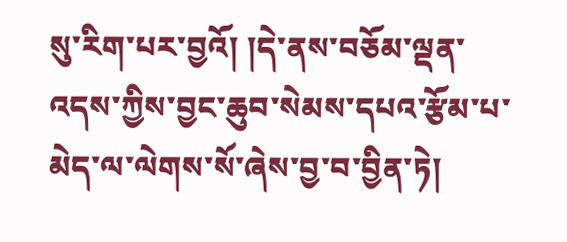སུ་རིག་པར་བྱའོ། །དེ་ནས་བཅོམ་ལྡན་འདས་ཀྱིས་བྱང་ཆུབ་སེམས་དཔའ་རྩོམ་པ་མེད་ལ་ལེགས་སོ་ཞེས་བྱ་བ་བྱིན་ཏེ།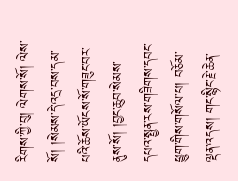རིགས་ཀྱི་བུ། ལེགས་སོ། ལེས་སོ། །སེམས་དེ་འདྲ་བས་དམ་པའི་ཆོས་ཡོངས་སོ་གཟུང་བར་ནུས་སོ། །བྱང་ཆུབ་སེམས་དཔའ་སྤྱན་རས་གཟིགས་དབང་ཕྱུག་གིས་གསོལ་པ། བཅོམ་ལྡན་འདས། གང་སྙིང་རྗེ་ཆེན་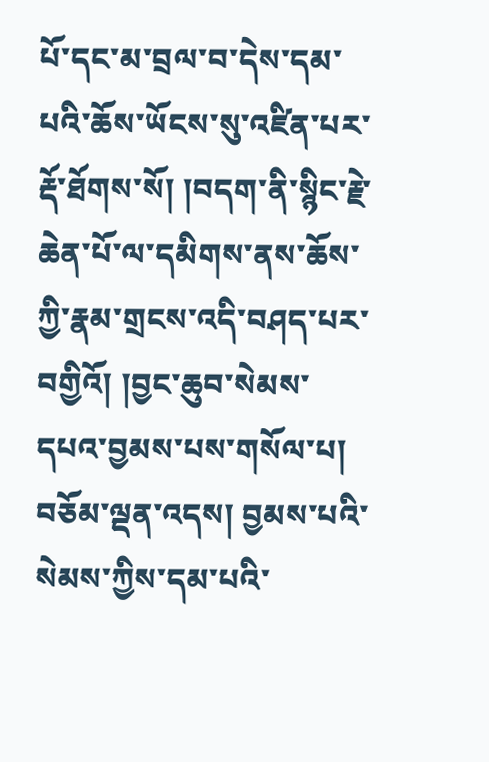པོ་དང་མ་བྲལ་བ་དེས་དམ་པའི་ཆོས་ཡོངས་སུ་འཛིན་པར་རྡོ་ཐོགས་སོ། །བདག་ནི་སྙིང་རྗེ་ཆེན་པོ་ལ་དམིགས་ནས་ཆོས་ཀྱི་རྣམ་གྲངས་འདི་བཤད་པར་བགྱིའོ། །བྱང་ཆུབ་སེམས་དཔའ་བྱམས་པས་གསོལ་པ། བཅོམ་ལྡན་འདས། བྱམས་པའི་སེམས་ཀྱིས་དམ་པའི་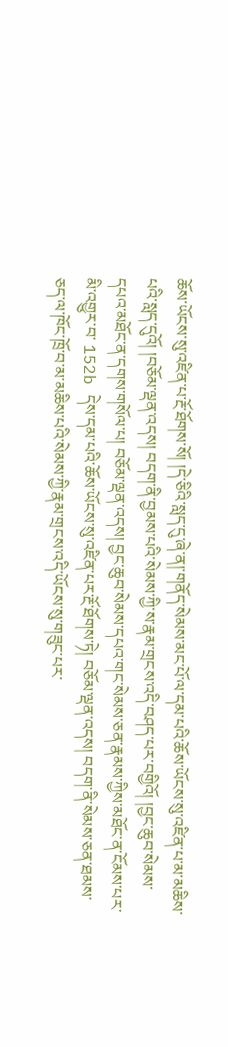ཆོས་ཡོངས་སུ་འཛིན་པ་རྔོ་ཐོགས་སོ། །དེ་ཅིའི་སླད་དུ་ཞེ་ན།་གནོད་སེམས་མང་པོ་ལ་དམ་པའི་ཆོས་ཡོངས་སུ་འཛིན་པ་མ་མཆིས་པའི་སླད་དུའོ། །བཅོམ་ལྡན་འདས། བདག་ནི་བྱམས་པའི་སེམས་ཀྱི་ས་རྣམ་གྲངས་འདི་བཤད་པར་བགྱིའོ། །བྱང་ཆུབ་སེམས་དཔའ་མཐོང་ན་དགས་གསོལ་པ། བཅོམ་ལྡན་འདས། བྱང་ཆུབ་སེམས་དཔའ་གང་སེམས་ཅན་རྣམས་ཀྱིས་མཐོང་ན་ངོམས་པར་མི་འགྱུར་བ་ 152b དེས་དམ་པའི་ཆོས་ཡོངས་སུ་འཛིན་པར་རྔོ་ཐོགས་ཏེ། བཅོམ་ལྡན་འདས། བདག་ནི་སེམས་ཅན་ཐམས་ཅད་ལ་ཁོང་ཁྲོ་བ་མ་མཆིས་པའི་སེམས་ཀྱི་རྣམ་གྲངས་འདི་ཡོངས་སུ་གཟུང་པར་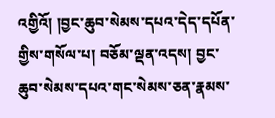འགྱིའོ། །བྱང་ཆུབ་སེམས་དཔའ་དེད་དཔོན་གྱིས་གསོལ་པ། བཅོམ་ལྡན་འདས། བྱང་ཆུབ་སེམས་དཔའ་གང་སེམས་ཅན་རྣམས་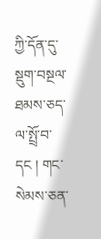ཀྱི་དོན་དུ་སྡུག་བསྔལ་ཐམས་ཅད་ལ་སྤྲོ་བ་དང ། གང་སེམས་ཅན་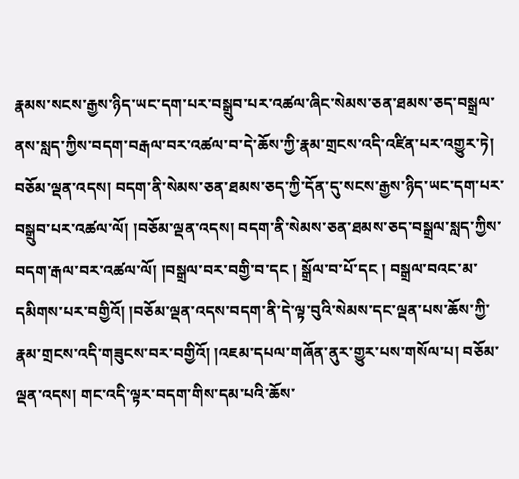རྣམས་སངས་རྒྱས་ཉིད་ཡང་དག་པར་བསྒྲུབ་པར་འཚལ་ཞིང་སེམས་ཅན་ཐམས་ཅད་བསྒྲལ་ནས་སླད་ཀྱིས་བདག་བརྒལ་བར་འཚལ་བ་དེ་ཆོས་ཀྱི་རྣམ་གྲངས་འདི་འཛིན་པར་འགྱུར་ཏེ། བཅོམ་ལྡན་འདས། བདག་ནི་སེམས་ཅན་ཐམས་ཅད་ཀྱི་དོན་དུ་སངས་རྒྱས་ཉིད་ཡང་དག་པར་བསྒྲུབ་པར་འཚལ་ལོ། །བཅོམ་ལྡན་འདས། བདག་ནི་སེམས་ཅན་ཐམས་ཅད་བསྒྲལ་སླད་ཀྱིས་བདག་རྒལ་བར་འཚལ་ལོ། །བསྒྲལ་བར་བགྱི་བ་དང ། སྒྲོལ་བ་པོ་དང ། བསྒྲལ་བའང་མ་དམིགས་པར་བགྱིའོ། །བཅོམ་ལྡན་འདས་བདག་ནི་དེ་ལྟ་བུའི་སེམས་དང་ལྡན་པས་ཆོས་ཀྱི་རྣམ་གྲངས་འདི་གཟུངས་བར་བགྱིའོ། །འཇམ་དཔལ་གཞོན་ནུར་གྱུར་པས་གསོལ་པ། བཅོམ་ལྡན་འདས། གང་འདི་ལྟར་བདག་གིས་དམ་པའི་ཆོས་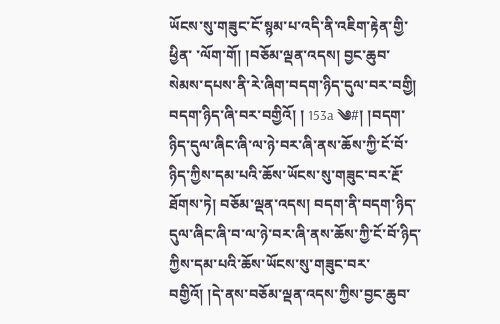ཡོངས་སུ་གཟུང་ངོ་སྙམ་པ་འདི་ནི་འཇིག་རྟེན་གྱི་ཕྱིན་ ་ལོག་གོ། །བཅོམ་ལྡན་འདས། བྱང་ཆུབ་སེམས་དཔས་ནི་རེ་ཞིག་བདག་ཉིད་དུལ་བར་བགྱི། བདག་ཉིད་ཞི་བར་བགྱིའོ། ། 153a ༄#། །བདག་ཉིད་དུལ་ཞིང་ཞི་ལ་ཉེ་བར་ཞི་ནས་ཆོས་ཀྱི་ངོ་བོ་ཉིད་ཀྱིས་དམ་པའི་ཆོས་ཡོངས་སུ་གཟུང་བར་རྔོ་ཐོགས་ཏེ། བཅོམ་ལྡན་འདས། བདག་ནི་བདག་ཉིད་དུལ་ཞིང་ཞི་བ་ལ་ཉེ་བར་ཞི་ནས་ཆོས་ཀྱི་ངོ་བོ་ཉིད་ཀྱིས་དམ་པའི་ཆོས་ཡོངས་སུ་གཟུང་བར་བགྱིའོ། །དེ་ནས་བཅོམ་ལྡན་འདས་ཀྱིས་བྱང་ཆུབ་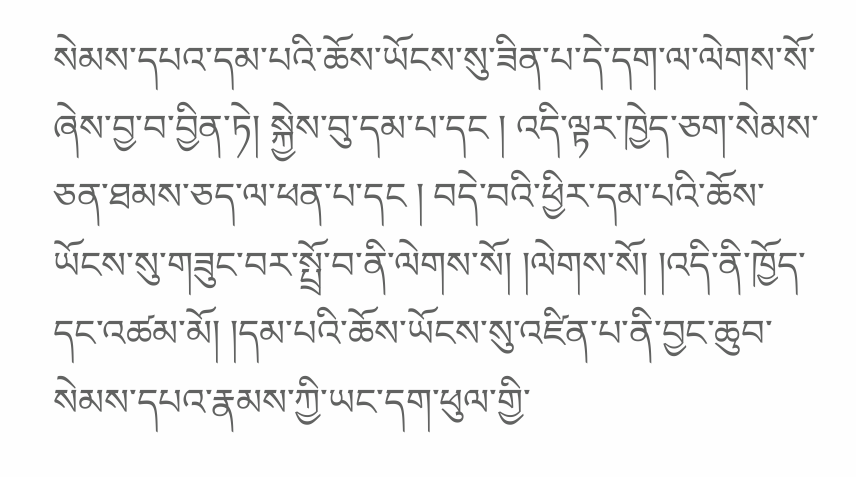སེམས་དཔའ་དམ་པའི་ཆོས་ཡོངས་སུ་ཟིན་པ་དེ་དག་ལ་ལེགས་སོ་ཞེས་བྱ་བ་བྱིན་ཏེ། སྐྱེས་བུ་དམ་པ་དང ། འདི་ལྟར་ཁྱེད་ཅག་སེམས་ཅན་ཐམས་ཅད་ལ་ཕན་པ་དང ། བདེ་བའི་ཕྱིར་དམ་པའི་ཆོས་ཡོངས་སུ་གཟུང་བར་སྤྲོ་བ་ནི་ལེགས་སོ། །ལེགས་སོ། །འདི་ནི་ཁྱོད་དང་འཚམ་མོ། །དམ་པའི་ཆོས་ཡོངས་སུ་འཛིན་པ་ནི་བྱང་ཆུབ་སེམས་དཔའ་རྣམས་ཀྱི་ཡང་དག་ཕུལ་གྱི་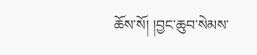ཆོས་སོ། །བྱང་ཆུབ་སེམས་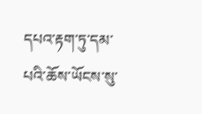དཔའ་རྟག་ཏུ་དམ་པའི་ཆོས་ཡོངས་སུ་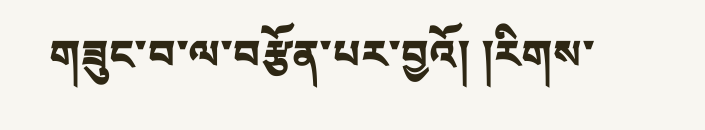གཟུང་བ་ལ་བརྩོན་པར་བྱའོ། །རིགས་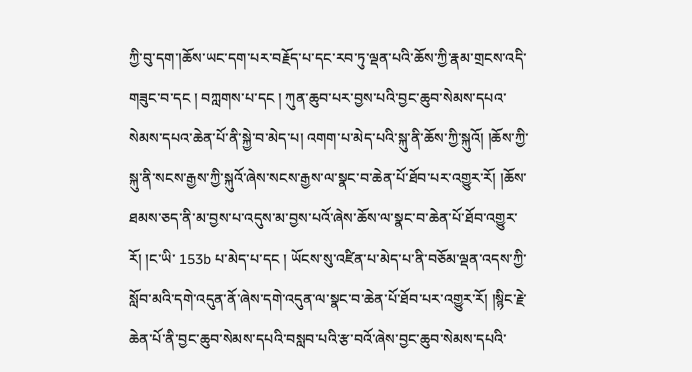ཀྱི་བུ་དག་།ཆོས་ཡང་དག་པར་བརྗོད་པ་དང་རབ་ཏུ་ལྡན་པའི་ཆོས་ཀྱི་རྣམ་གྲངས་འདི་གཟུང་བ་དང ། བཀླགས་པ་དང ། ཀུན་ཆུབ་པར་བྱས་པའི་བྱང་ཆུབ་སེམས་དཔའ་སེམས་དཔའ་ཆེན་པོ་ནི་སྐྱེ་བ་མེད་པ། འགག་པ་མེད་པའི་སྐུ་ནི་ཆོས་ཀྱི་སྐུའོ། །ཆོས་ཀྱི་སྐུ་ནི་སངས་རྒྱས་ཀྱི་སྐུའོ་ཞེས་སངས་རྒྱས་ལ་སྣང་བ་ཆེན་པོ་ཐོབ་པར་འགྱུར་རོ། །ཆོས་ཐམས་ཅད་ནི་མ་བྱས་པ་འདུས་མ་བྱས་པའོ་ཞེས་ཆོས་ལ་སྣང་བ་ཆེན་པོ་ཐོབ་འགྱུར་རོ། །ང་ཡི་ 153b པ་མེད་པ་དང ། ཡོངས་སུ་འཛིན་པ་མེད་པ་ནི་བཅོམ་ལྡན་འདས་ཀྱི་སློབ་མའི་དགེ་འདུན་ནོ་ཞེས་དགེ་འདུན་ལ་སྣང་བ་ཆེན་པོ་ཐོབ་པར་འགྱུར་རོ། །སྙིང་རྗེ་ཆེན་པོ་ནི་བྱང་ཆུབ་སེམས་དཔའི་བསླབ་པའི་རྩ་བའོ་ཞེས་བྱང་ཆུབ་སེམས་དཔའི་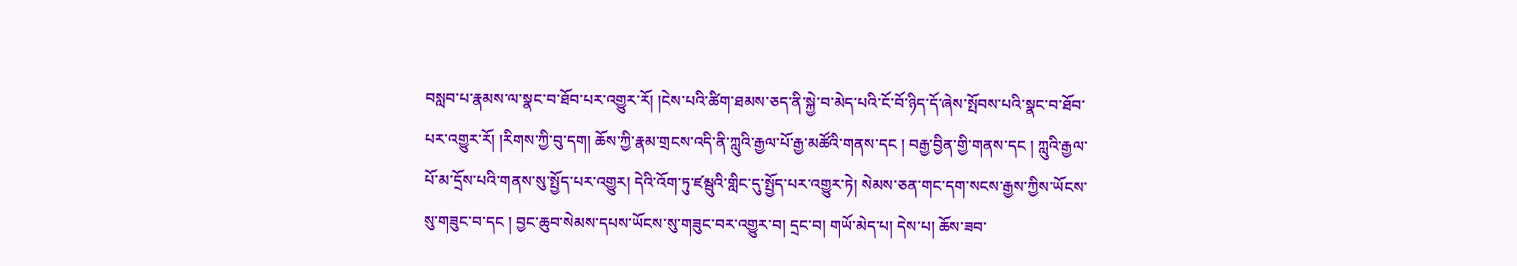བསླབ་པ་རྣམས་ལ་སྣང་བ་ཐོབ་པར་འགྱུར་རོ། །ངེས་པའི་ཚིག་ཐམས་ཅད་ནི་སྐྱེ་བ་མེད་པའི་ངོ་བོ་ཉིད་དོ་ཞེས་སྤོབས་པའི་སྣང་བ་ཐོབ་པར་འགྱུར་རོ། །རིགས་ཀྱི་བུ་དག། ཆོས་ཀྱི་རྣམ་གྲངས་འདི་ནི་ཀླུའི་རྒྱལ་པོ་རྒྱ་མཚོའི་གནས་དང ། བརྒྱ་བྱིན་གྱི་གནས་དང ། ཀླུའི་རྒྱལ་པོ་མ་དྲོས་པའི་གནས་སུ་སྤྱོད་པར་འགྱུར། དེའི་འོག་ཏུ་ཛམྦུའི་གླིང་དུ་སྤྱོད་པར་འགྱུར་ཏེ། སེམས་ཅན་གང་དག་སངས་རྒྱས་ཀྱིས་ཡོངས་སུ་གཟུང་བ་དང ། བྱང་ཆུབ་སེམས་དཔས་ཡོངས་སུ་གཟུང་བར་འགྱུར་བ། དྲང་བ། གཡོ་མེད་པ། དེས་པ། ཆོས་ཟབ་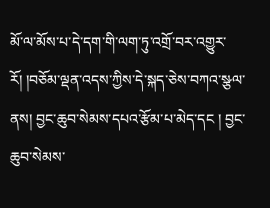མོ་ལ་མོས་པ་དེ་དག་གི་ལག་ཏུ་འགྲོ་བར་འགྱུར་རོ། །བཅོམ་ལྡན་འདས་ཀྱིས་དེ་སྐད་ཅེས་བཀའ་སྩལ་ནས། བྱང་ཆུབ་སེམས་དཔའ་རྩོམ་པ་མེད་དང ། བྱང་ཆུབ་སེམས་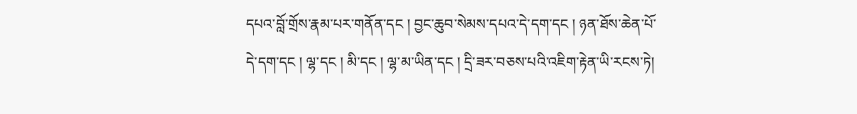དཔའ་བློ་གྲོས་རྣམ་པར་གནོན་དང ། བྱང་ཆུབ་སེམས་དཔའ་དེ་དག་དང ། ཉན་ཐོས་ཆེན་པོ་དེ་དག་དང ། ལྷ་དང ། མི་དང ། ལྷ་མ་ཡིན་དང ། དྲི་ཟར་བཅས་པའི་འཇིག་རྟེན་ཡི་རངས་ཏེ།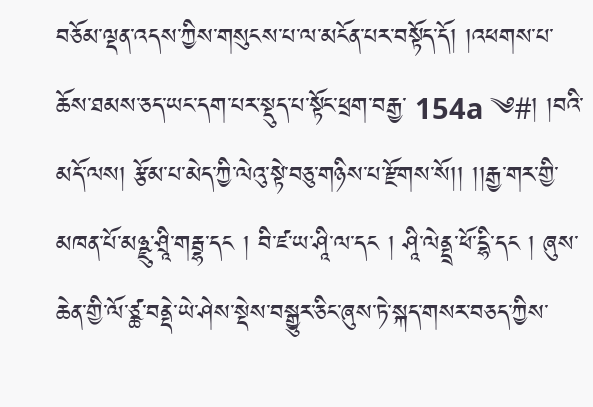བཅོམ་ལྡན་འདས་ཀྱིས་གསུངས་པ་ལ་མངོན་པར་བསྟོད་དོ། །འཕགས་པ་ཆོས་ཐམས་ཅད་ཡང་དག་པར་སྡུད་པ་སྟོང་ཕྲག་བརྒྱ་ 154a ༄#། །བའི་མདོ་ལས། རྩོམ་པ་མེད་ཀྱི་ལེའུ་སྟེ་བཅུ་གཉིས་པ་རྫོགས་སོ།། །།རྒྱ་གར་གྱི་མཁན་པོ་མཉྫུ་ཤྲཱི་གརྦྷ་དང ། བི་ཛ་ཡ་ཤཱི་ལ་དང ། ཤཱི་ལེནྡྲ་ཕོ་དྷི་དང ། ཞུས་ཆེན་གྱི་ལོ་ཙྪ་བནྡེ་ཡེ་ཤེས་སྡེས་བསྒྱུར་ཅིང་ཞུས་ཏེ་སྐད་གསར་བཅད་ཀྱིས་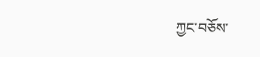ཀྱང་བཅོས་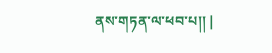ནས་གཏན་ལ་ཕབ་པ།། |